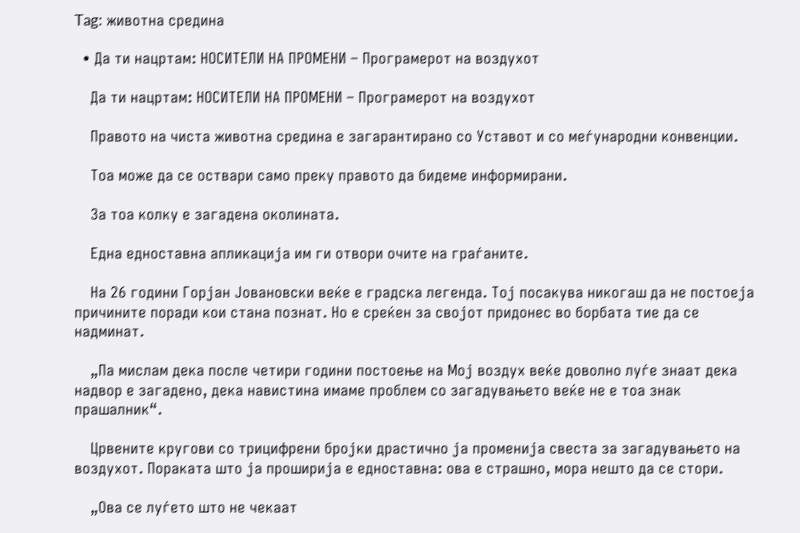Tag: животна средина

  • Да ти нацртам: НОСИТЕЛИ НА ПРОМЕНИ – Програмерот на воздухот

    Да ти нацртам: НОСИТЕЛИ НА ПРОМЕНИ – Програмерот на воздухот

    Правото на чиста животна средина е загарантирано со Уставот и со меѓународни конвенции.

    Тоа може да се оствари само преку правото да бидеме информирани.

    За тоа колку е загадена околината.

    Една едноставна апликација им ги отвори очите на граѓаните.

    На 26 години Горјан Јовановски веќе е градска легенда. Тој посакува никогаш да не постоеја причините поради кои стана познат. Но е среќен за својот придонес во борбата тие да се надминат.

    „Па мислам дека после четири години постоење на Мој воздух веќе доволно луѓе знаат дека надвор е загадено, дека навистина имаме проблем со загадувањето веќе не е тоа знак прашалник“.

    Црвените кругови со трицифрени бројки драстично ја променија свеста за загадувањето на воздухот. Пораката што ја проширија е едноставна: ова е страшно, мора нешто да се стори.

    „Ова се луѓето што не чекаат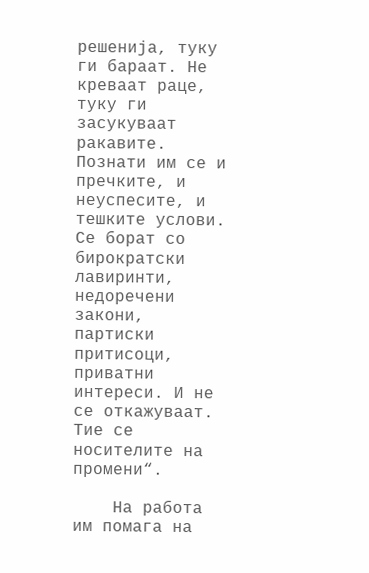решенија, туку ги бараат. Не креваат раце, туку ги засукуваат ракавите. Познати им се и пречките, и неуспесите, и тешките услови. Се борат со бирократски лавиринти, недоречени закони, партиски притисоци, приватни интереси. И не се откажуваат. Тие се носителите на промени“.

    На работа им помага на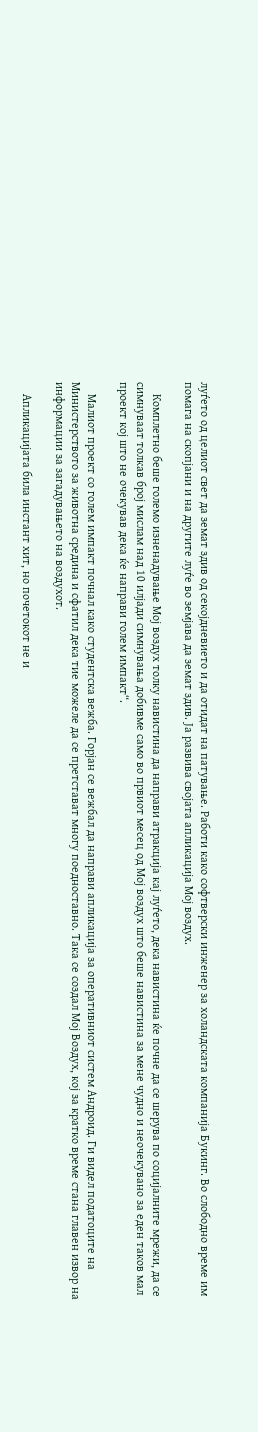луѓето од целиот свет да земат здив од секојдневието и да отидат на патување. Работи како софтверски инженер за холандската компанија Букинг. Во слободно време им помага на скопјани и на другите луѓе во земјава да земат здив. Ја развива својата апликација Мој воздух.

    Комплетно беше големо изненадување Мој воздух толку навистина да направи атракција кај луѓето, дека навистина ќе почне да се шерува по социјалните мрежи, да се симнуваат толкав број мислам над 10 илјади симнувања добивме само во првиот месец од Мој воздух што беше навистина за мене чудно и неочекувано за еден таков мал проект кој што не очекував дека ќе направи голем импакт“.

    Малиот проект со голем импакт почнал како студентска вежба. Горјан се вежбал да направи апликација за оперативниот систем Андроид. Ги видел податоците на Министерството за животна средина и сфатил дека тие можеле да се претстават многу поедноставно. Така се создал Мој Воздух, кој за кратко време стана главен извор на информации за загадувањето на воздухот.

    Апликацијата била инстант хит, но почетокот не и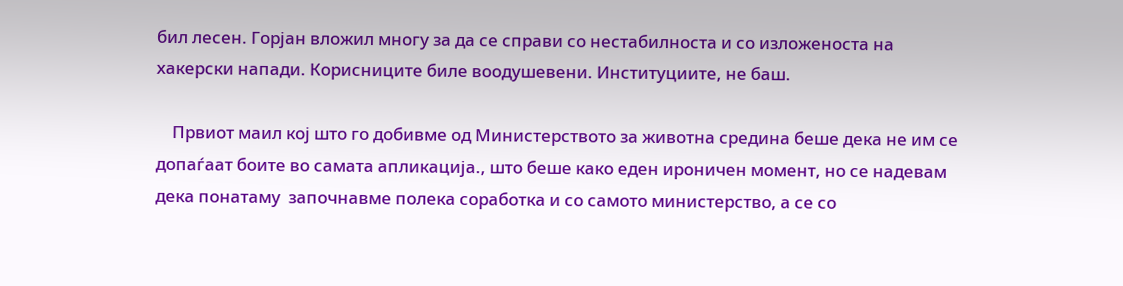бил лесен. Горјан вложил многу за да се справи со нестабилноста и со изложеноста на хакерски напади. Корисниците биле воодушевени. Институциите, не баш.

    Првиот маил кој што го добивме од Министерството за животна средина беше дека не им се допаѓаат боите во самата апликација., што беше како еден ироничен момент, но се надевам дека понатаму  започнавме полека соработка и со самото министерство, а се со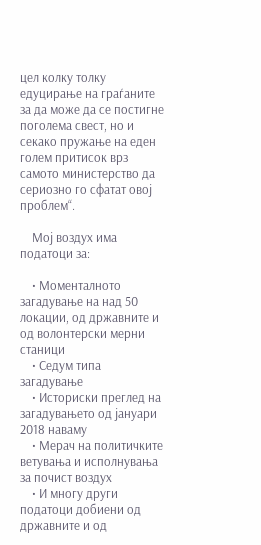цел колку толку едуцирање на граѓаните за да може да се постигне поголема свест, но и секако пружање на еден голем притисок врз самото министерство да сериозно го сфатат овој проблем“.

    Мој воздух има податоци за:

    • Моменталното загадување на над 50 локации, од државните и од волонтерски мерни станици
    • Седум типа загадување
    • Историски преглед на загадувањето од јануари 2018 наваму
    • Мерач на политичките ветувања и исполнувања за почист воздух
    • И многу други податоци добиени од државните и од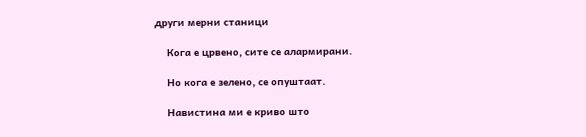други мерни станици

    Кога е црвено, сите се алармирани.

    Но кога е зелено, се опуштаат.

    Навистина ми е криво што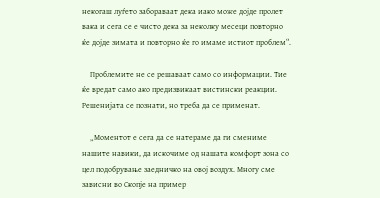некогаш луѓето забораваат дека иако може дојде пролет вака и сега се е чисто дека за неколку месеци повторно ќе дојде зимата и повторно ќе го имаме истиот проблем“.

    Проблемите не се решаваат само со информации. Тие ќе вредат само ако предизвикаат вистински реакции. Решенијата се познати, но треба да се применат.

    „Моментот е сега да се натераме да ги смениме нашите навики, да искочиме од нашата комфорт зона со цел подобрување заедничко на овој воздух. Многу сме зависни во Скопје на пример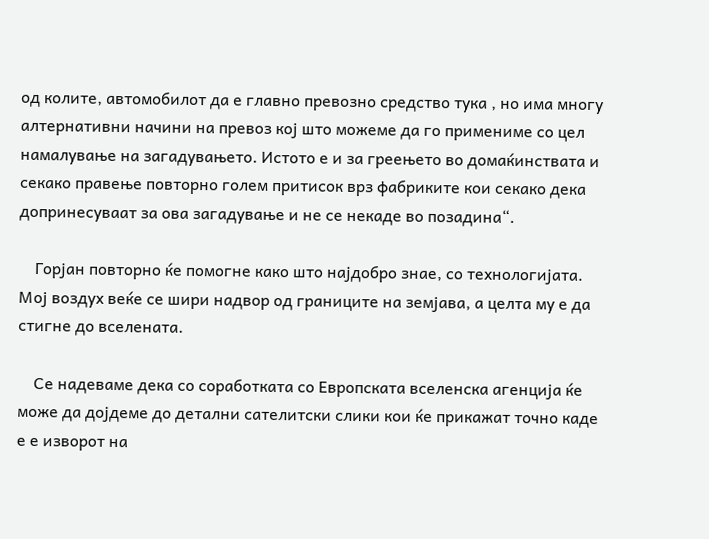од колите, автомобилот да е главно превозно средство тука , но има многу алтернативни начини на превоз кој што можеме да го примениме со цел намалување на загадувањето. Истото е и за греењето во домаќинствата и секако правење повторно голем притисок врз фабриките кои секако дека допринесуваат за ова загадување и не се некаде во позадина“.

    Горјан повторно ќе помогне како што најдобро знае, со технологијата. Мој воздух веќе се шири надвор од границите на земјава, а целта му е да стигне до вселената.

    Се надеваме дека со соработката со Европската вселенска агенција ќе може да дојдеме до детални сателитски слики кои ќе прикажат точно каде е е изворот на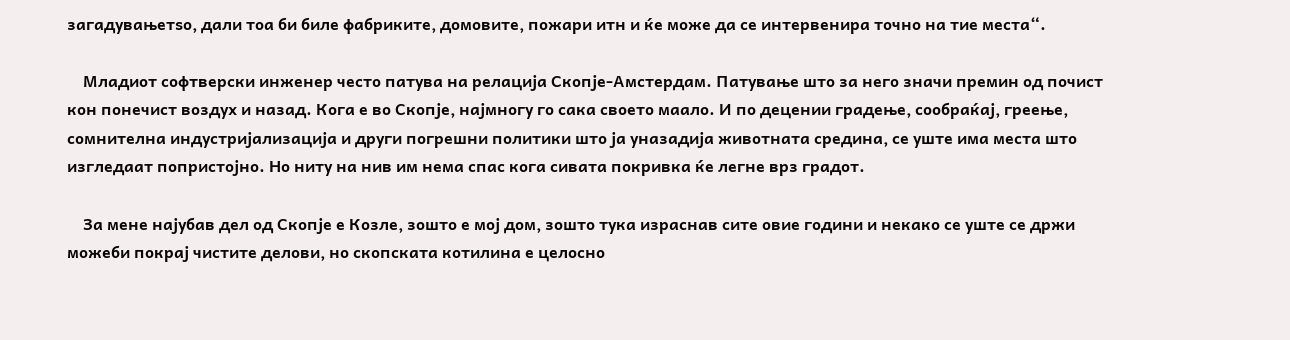загадувањетѕо, дали тоа би биле фабриките, домовите, пожари итн и ќе може да се интервенира точно на тие места“.

    Младиот софтверски инженер често патува на релација Скопје-Амстердам. Патување што за него значи премин од почист кон понечист воздух и назад. Кога е во Скопје, најмногу го сака своето маало. И по децении градење, сообраќај, греење, сомнителна индустријализација и други погрешни политики што ја уназадија животната средина, се уште има места што изгледаат попристојно. Но ниту на нив им нема спас кога сивата покривка ќе легне врз градот.

    За мене најубав дел од Скопје е Козле, зошто е мој дом, зошто тука израснав сите овие години и некако се уште се држи можеби покрај чистите делови, но скопската котилина е целосно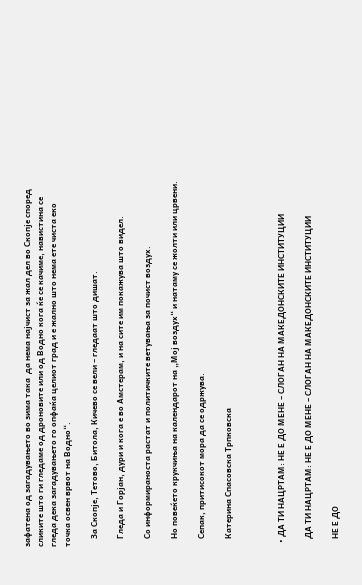зафатена од загадувањето во зима така  да нема најчист за жал дел во Скопје според сликите што ги гледаме од дроновите или од Водно кога ќе се качиме, навистина се гледа дека загадувањето го опфаќа целиот град и е жално што нема ете чиста еко точка освен врвот на Водно“.

    За Скопје, Тетово, Битола, Кичево се вели – гледаат што дишат.

    Гледа и Горјан, дури и кога е во Амстерам, и на сите им покажува што видел.

    Со информираноста растат и политичките ветувања за почист воздух.

    Но повеќето крукчиња на календарот на „Мој воздух“ и натаму се жолти или црвени.

    Сепак, притисокот мора да се одржува.

    Катерина Спасовска Трпковска



  • ДА ТИ НАЦРТАМ: НЕ Е ДО МЕНЕ – СЛОГАН НА МАКЕДОНСКИТЕ ИНСТИТУЦИИ

    ДА ТИ НАЦРТАМ: НЕ Е ДО МЕНЕ – СЛОГАН НА МАКЕДОНСКИТЕ ИНСТИТУЦИИ

    НЕ Е ДО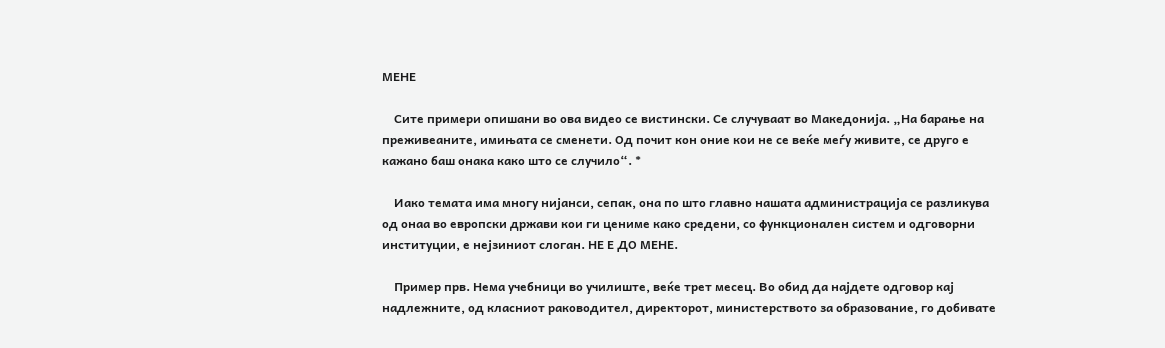МЕНЕ

    Сите примери опишани во ова видео се вистински. Сe случуваат во Македонија. „На барање на преживеаните, имињата се сменети. Од почит кон оние кои не се веќе меѓу живите, се друго е кажано баш онака како што се случило“. *

    Иако темата има многу нијанси, сепак, она по што главно нашата администрација се разликува од онаа во европски држави кои ги цениме како средени, со функционален систем и одговорни институции, е нејзиниот слоган. НЕ Е ДО МЕНЕ.

    Пример прв. Нема учебници во училиште, веќе трет месец. Во обид да најдете одговор кај надлежните, од класниот раководител, директорот, министерството за образование, го добивате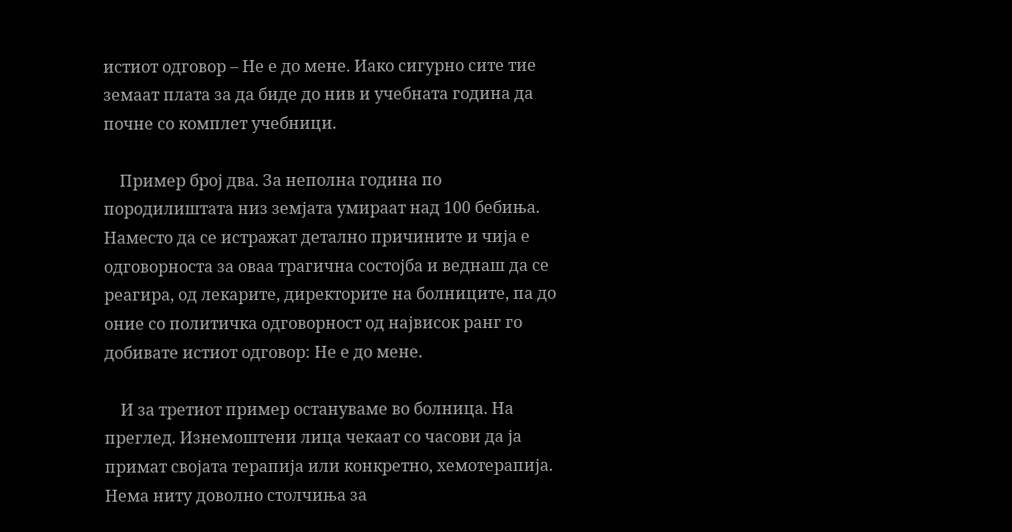истиот одговор – Не е до мене. Иако сигурно сите тие земаат плата за да биде до нив и учебната година да почне со комплет учебници.

    Пример број два. За неполна година по породилиштата низ земјата умираат над 100 бебиња. Наместо да се истражат детално причините и чија е одговорноста за оваа трагична состојба и веднаш да се реагира, од лекарите, директорите на болниците, па до оние со политичка одговорност од највисок ранг го добивате истиот одговор: Не е до мене.

    И за третиот пример остануваме во болница. На преглед. Изнемоштени лица чекаат со часови да ја примат својата терапија или конкретно, хемотерапија. Нема ниту доволно столчиња за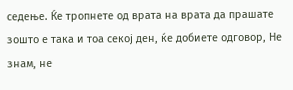седење. Ќе тропнете од врата на врата да прашате зошто е така и тоа секој ден, ќе добиете одговор, Не знам, не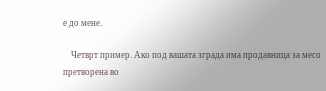е до мене.

    Четврт пример. Ако под вашата зграда има продавница за месо претворена во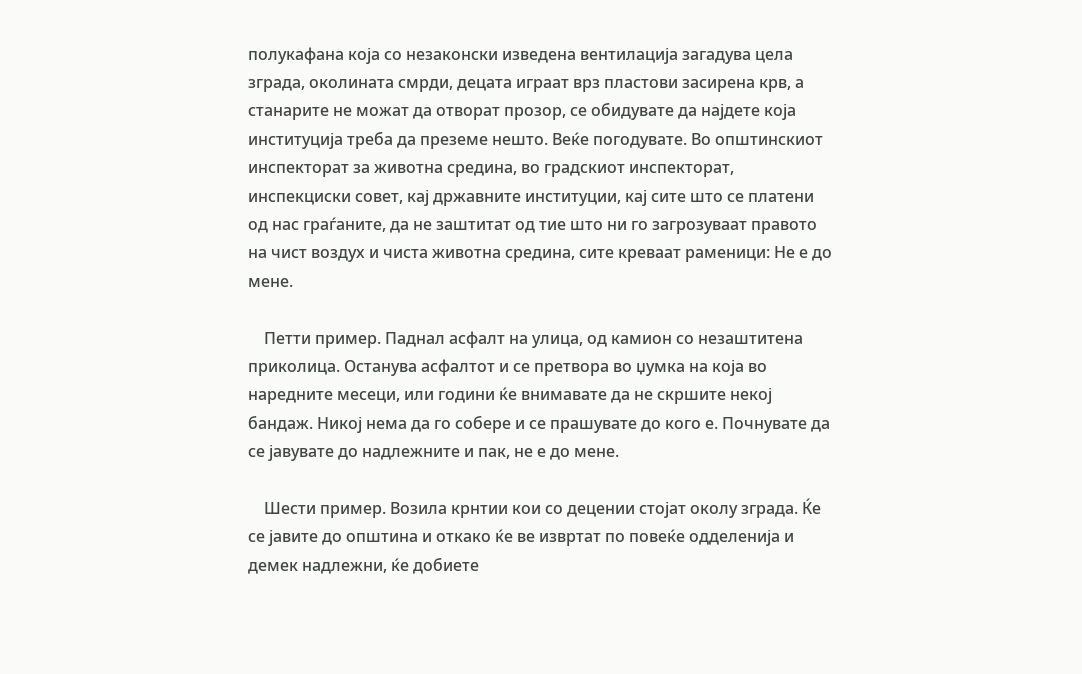полукафана која со незаконски изведена вентилација загадува цела зграда, околината смрди, децата играат врз пластови засирена крв, а станарите не можат да отворат прозор, се обидувате да најдете која институција треба да преземе нешто. Веќе погодувате. Во општинскиот инспекторат за животна средина, во градскиот инспекторат, инспекциски совет, кај државните институции, кај сите што се платени од нас граѓаните, да не заштитат од тие што ни го загрозуваат правото на чист воздух и чиста животна средина, сите креваат раменици: Не е до мене.

    Петти пример. Паднал асфалт на улица, од камион со незаштитена приколица. Останува асфалтот и се претвора во џумка на која во наредните месеци, или години ќе внимавате да не скршите некој бандаж. Никој нема да го собере и се прашувате до кого е. Почнувате да се јавувате до надлежните и пак, не е до мене.

    Шести пример. Возила крнтии кои со децении стојат околу зграда. Ќе се јавите до општина и откако ќе ве извртат по повеќе одделенија и демек надлежни, ќе добиете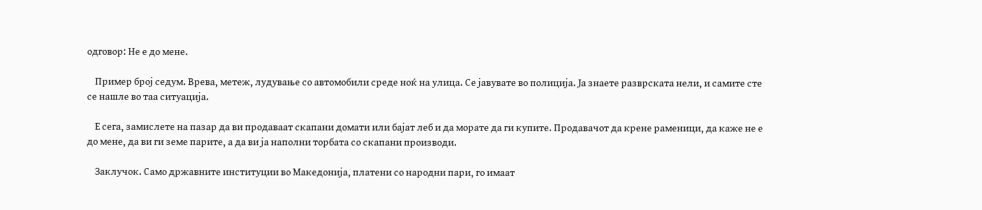одговор: Не е до мене.

    Пример број седум. Врева, метеж, лудување со автомобили среде ноќ на улица. Се јавувате во полиција. Ја знаете разврската нели, и самите сте се нашле во таа ситуација.

    Е сега, замислете на пазар да ви продаваат скапани домати или бајат леб и да морате да ги купите. Продавачот да крене раменици, да каже не е до мене, да ви ги земе парите, а да ви ја наполни торбата со скапани производи.

    Заклучок. Само државните институции во Македонија, платени со народни пари, го имаат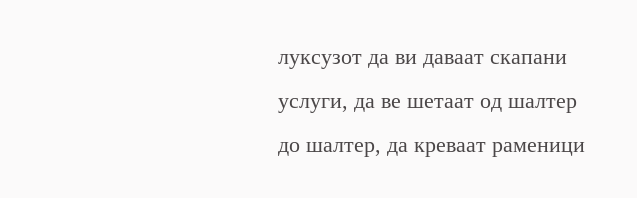луксузот да ви даваат скапани услуги, да ве шетаат од шалтер до шалтер, да креваат раменици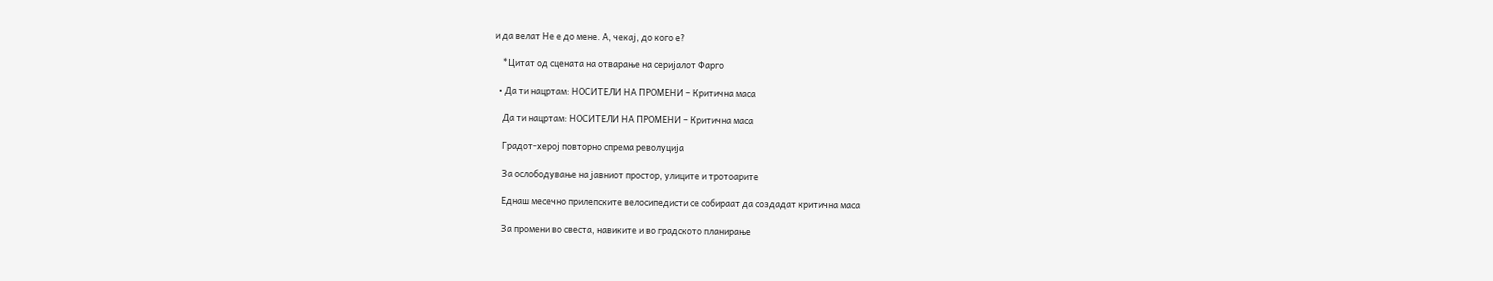и да велат Не е до мене. А, чекај, до кого е?

    *Цитат од сцената на отварање на серијалот Фарго

  • Да ти нацртам: НОСИТЕЛИ НА ПРОМЕНИ – Критична маса

    Да ти нацртам: НОСИТЕЛИ НА ПРОМЕНИ – Критична маса

    Градот-херој повторно спрема револуција

    За ослободување на јавниот простор, улиците и тротоарите

    Еднаш месечно прилепските велосипедисти се собираат да создадат критична маса

    За промени во свеста, навиките и во градското планирање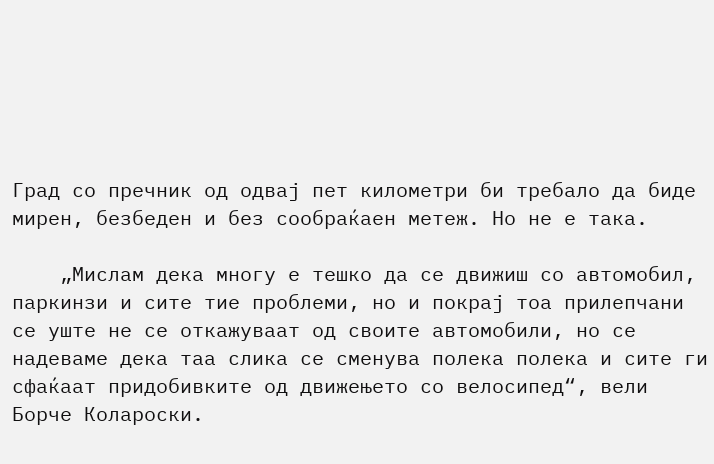Град со пречник од одвај пет километри би требало да биде мирен, безбеден и без сообраќаен метеж. Но не е така.

    „Мислам дека многу е тешко да се движиш со автомобил, паркинзи и сите тие проблеми, но и покрај тоа прилепчани се уште не се откажуваат од своите автомобили, но се надеваме дека таа слика се сменува полека полека и сите ги сфаќаат придобивките од движењето со велосипед“, вели Борче Колароски.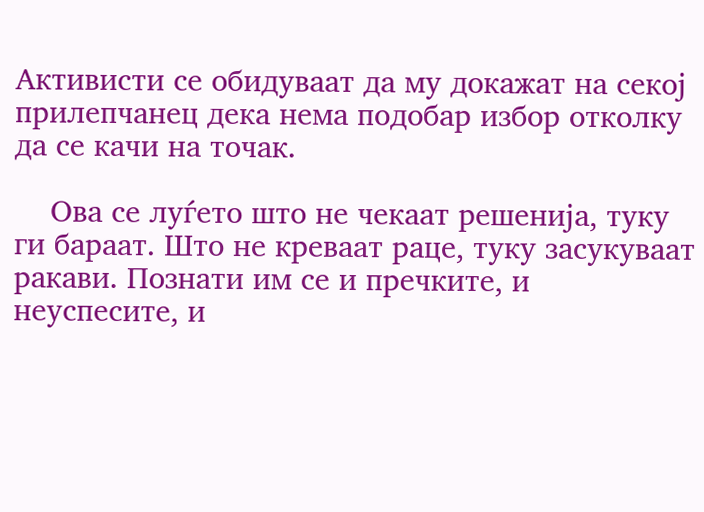Активисти се обидуваат да му докажат на секој прилепчанец дека нема подобар избор отколку да се качи на точак.

    Ова се луѓето што не чекаат решенија, туку ги бараат. Што не креваат раце, туку засукуваат ракави. Познати им се и пречките, и неуспесите, и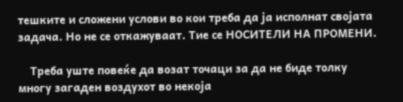тешките и сложени услови во кои треба да ја исполнат својата задача. Но не се откажуваат. Тие се НОСИТЕЛИ НА ПРОМЕНИ.

    Треба уште повеќе да возат точаци за да не биде толку многу загаден воздухот во некоја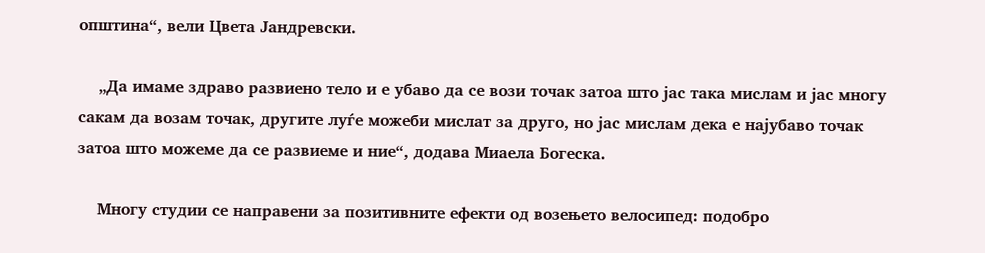општина“, вели Цвета Јандревски.

    „Да имаме здраво развиено тело и е убаво да се вози точак затоа што јас така мислам и јас многу сакам да возам точак, другите луѓе можеби мислат за друго, но јас мислам дека е најубаво точак затоа што можеме да се развиеме и ние“, додава Миаела Богеска.

    Многу студии се направени за позитивните ефекти од возењето велосипед: подобро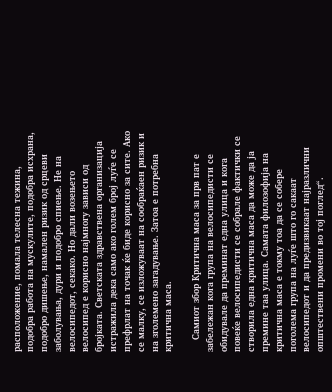расположение, помала телесна тежина, подобра работа на мускулите, подобра исхрана, подобро дишење, намален ризик од срцеви заболувања, дури и подобро спиење. Не на велосипедот, секако. Но дали возењето велосипед е корисно најмногу зависи од бројката. Светската здравствена организација истражила дека само ако голем број луѓе се префрлат на точак ќе биде корисно за сите. Ако се малку, се изложуваат на сообраќаен ризик и на зголемено загадување. Затоа е потребна критична маса.

    Самиот збор Критична маса за прв пат е забележан кога група на велосипедисти се обидувале да преминат една улица и кога повеќе велосипедисти се собрале фактички се створила една критична маса да може да ја премине таа улица. Самата филозофија на критична маса е токму тоа да се собере поголема група на луѓе што го сакаат велосипедот и да предизвикаат најразлични општествени промени во тој поглед“.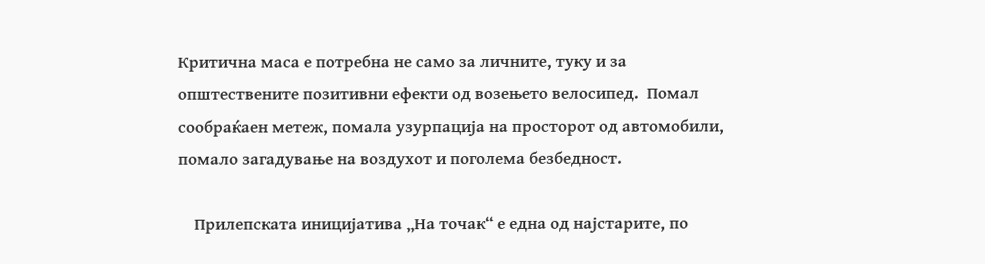Критична маса е потребна не само за личните, туку и за општествените позитивни ефекти од возењето велосипед.  Помал сообраќаен метеж, помала узурпација на просторот од автомобили, помало загадување на воздухот и поголема безбедност.

    Прилепската иницијатива „На точак“ е една од најстарите, по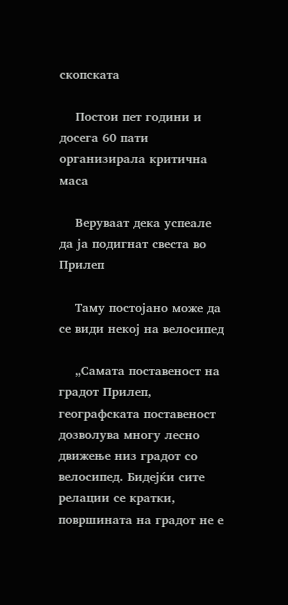скопската

    Постои пет години и досега 60 пати организирала критична маса

    Веруваат дека успеале да ја подигнат свеста во Прилеп

    Таму постојано може да се види некој на велосипед

    „Самата поставеност на градот Прилеп, географската поставеност дозволува многу лесно движење низ градот со велосипед. Бидејќи сите релации се кратки, површината на градот не е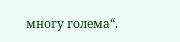многу голема“.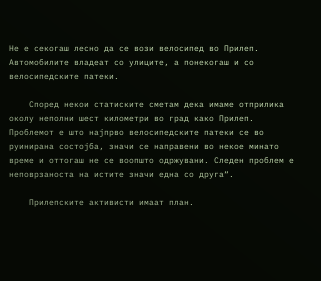Не е секогаш лесно да се вози велосипед во Прилеп. Автомобилите владеат со улиците, а понекогаш и со велосипедските патеки.

    Според некои статиските сметам дека имаме отприлика околу неполни шест километри во град како Прилеп. Проблемот е што најпрво велосипедските патеки се во руинирана состојба, значи се направени во некое минато време и оттогаш не се воопшто одржувани. Следен проблем е неповрзаноста на истите значи една со друга“.

    Прилепските активисти имаат план.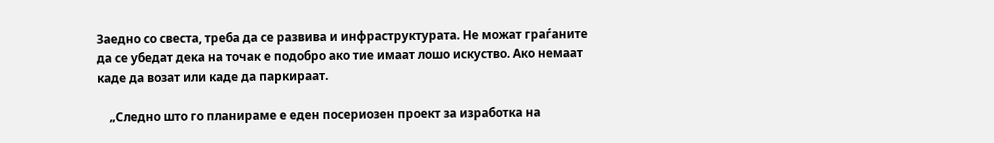Заедно со свеста, треба да се развива и инфраструктурата. Не можат граѓаните да се убедат дека на точак е подобро ако тие имаат лошо искуство. Ако немаат каде да возат или каде да паркираат.

    „Следно што го планираме е еден посериозен проект за изработка на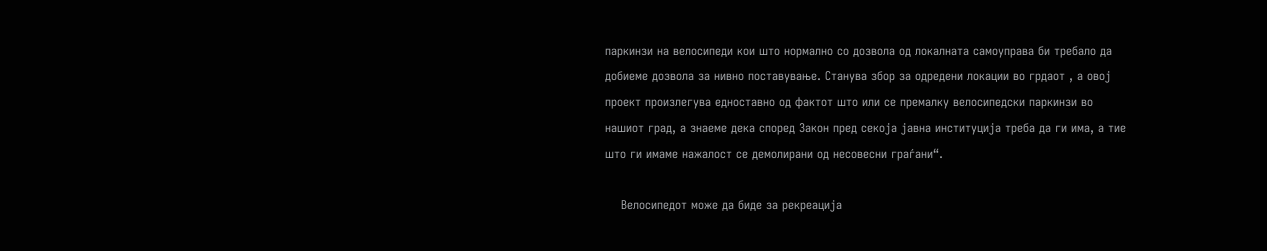паркинзи на велосипеди кои што нормално со дозвола од локалната самоуправа би требало да добиеме дозвола за нивно поставување. Станува збор за одредени локации во грдаот , а овој проект произлегува едноставно од фактот што или се премалку велосипедски паркинзи во нашиот град, а знаеме дека според Закон пред секоја јавна институција треба да ги има, а тие што ги имаме нажалост се демолирани од несовесни граѓани“.

    Велосипедот може да биде за рекреација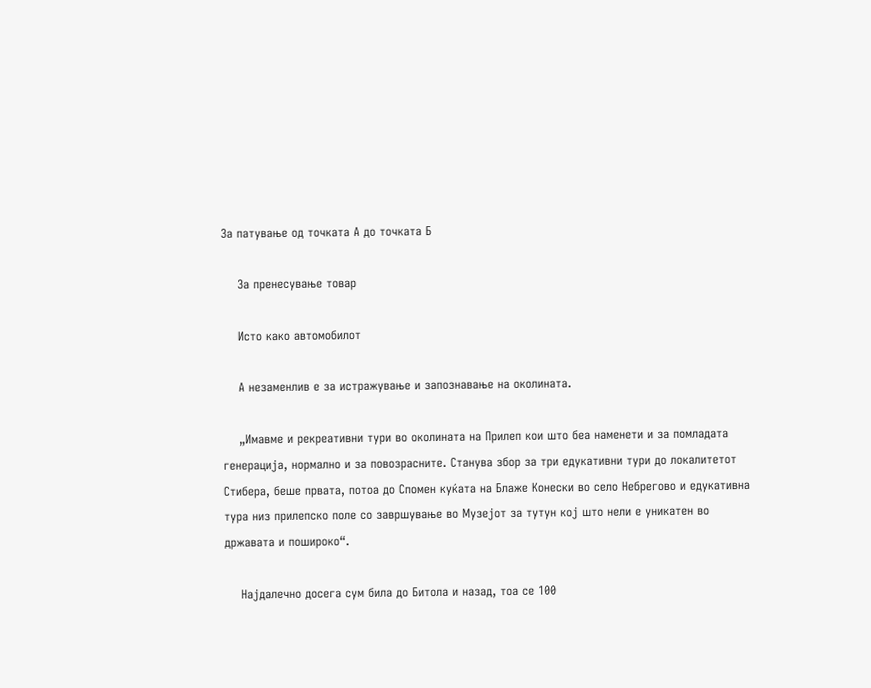За патување од точката А до точката Б

    За пренесување товар

    Исто како автомобилот

    А незаменлив е за истражување и запознавање на околината.

    „Имавме и рекреативни тури во околината на Прилеп кои што беа наменети и за помладата генерација, нормално и за повозрасните. Станува збор за три едукативни тури до локалитетот Стибера, беше првата, потоа до Спомен куќата на Блаже Конески во село Небрегово и едукативна тура низ прилепско поле со завршување во Музејот за тутун кој што нели е уникатен во државата и пошироко“.

    Најдалечно досега сум била до Битола и назад, тоа се 100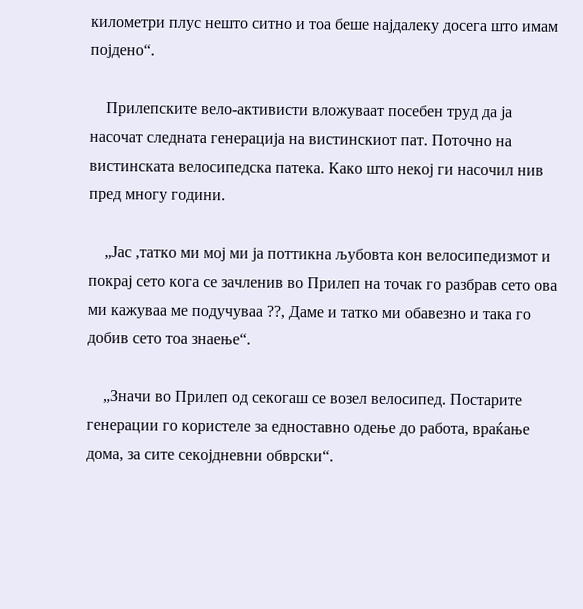километри плус нешто ситно и тоа беше најдалеку досега што имам појдено“.

    Прилепските вело-активисти вложуваат посебен труд да ја насочат следната генерација на вистинскиот пат. Поточно на вистинската велосипедска патека. Како што некој ги насочил нив пред многу години.

    „Јас ,татко ми мој ми ја поттикна љубовта кон велосипедизмот и покрај сето кога се зачленив во Прилеп на точак го разбрав сето ова ми кажуваа ме подучуваа ??, Даме и татко ми обавезно и така го добив сето тоа знаење“.

    „Значи во Прилеп од секогаш се возел велосипед. Постарите генерации го користеле за едноставно одење до работа, враќање дома, за сите секојдневни обврски“.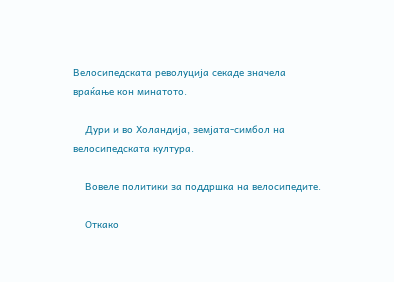Велосипедската револуција секаде значела враќање кон минатото.

    Дури и во Холандија, земјата-симбол на велосипедската култура.

    Вовеле политики за поддршка на велосипедите.

    Откако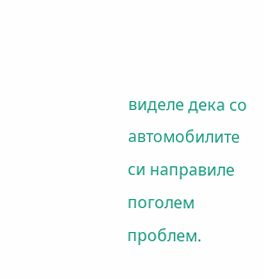виделе дека со автомобилите си направиле поголем проблем.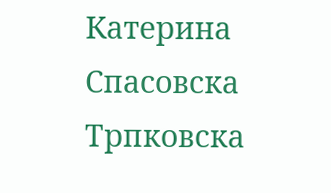Катерина Спасовска Трпковска